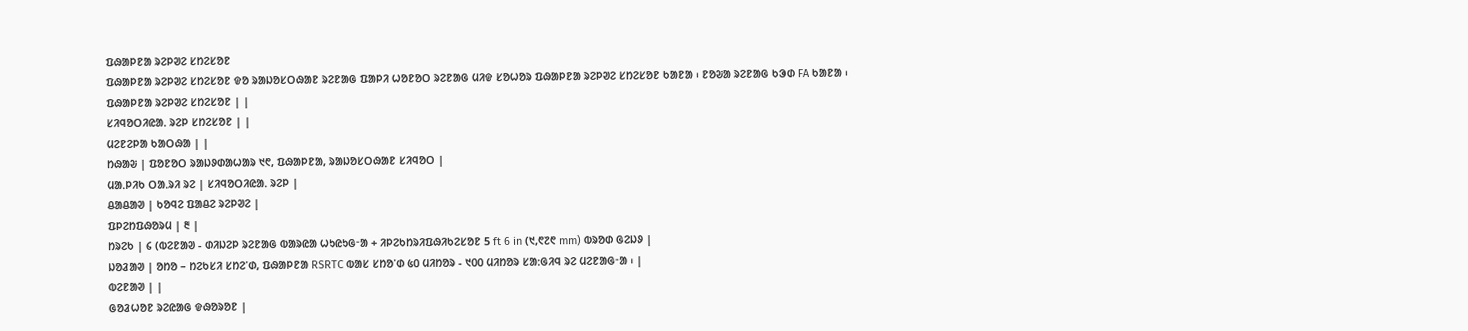ᱯᱷᱟᱞᱱᱟ ᱨᱮᱞᱣᱮ ᱥᱴᱮᱥᱚᱱ
ᱯᱷᱟᱞᱱᱟ ᱨᱮᱞᱣᱮ ᱥᱴᱮᱥᱚᱱ ᱫᱚ ᱨᱟᱡᱚᱥᱛᱷᱟᱱ ᱨᱮᱱᱟᱜ ᱯᱟᱞᱤ ᱦᱚᱱᱚᱛ ᱨᱮᱱᱟᱜ ᱢᱤᱫ ᱥᱚᱦᱚᱨ ᱯᱷᱟᱞᱱᱟ ᱨᱮᱞᱣᱮ ᱥᱴᱮᱥᱚᱱ ᱠᱟᱱᱟ ᱾ ᱱᱚᱶᱟ ᱨᱮᱱᱟᱜ ᱠᱳᱰ FA ᱠᱟᱱᱟ ᱾
ᱯᱷᱟᱞᱱᱟ ᱨᱮᱞᱣᱮ ᱥᱴᱮᱥᱚᱱ | |
ᱥᱤᱧᱚᱛᱤᱭᱟᱹ ᱨᱮᱞ ᱥᱴᱮᱥᱚᱱ | |
ᱢᱮᱱᱮᱞᱟ ᱠᱟᱛᱷᱟ | |
ᱴᱷᱟᱶ | ᱯᱚᱱᱚᱛ ᱨᱟᱡᱽᱰᱟᱦᱟᱨ ᱑᱖, ᱯᱷᱟᱞᱱᱟ, ᱨᱟᱡᱚᱥᱛᱷᱟᱱ ᱥᱤᱧᱚᱛ |
ᱢᱟᱹᱞᱤᱠ ᱛᱟᱹᱨᱤ ᱨᱮ | ᱥᱤᱧᱚᱛᱤᱭᱟᱹ ᱨᱮᱞ |
ᱪᱟᱪᱟᱣ | ᱠᱚᱧᱮ ᱯᱟᱪᱮ ᱨᱮᱞᱣᱮ |
ᱯᱞᱮᱴᱯᱷᱚᱨᱢ | ᱓ |
ᱴᱨᱮᱠ | ᱔ (ᱵᱮᱱᱟᱣ - ᱰᱤᱡᱮᱞ ᱨᱮᱱᱟᱜ ᱵᱟᱨᱭᱟ ᱦᱩᱭᱩᱜᱼᱟ + ᱤᱞᱮᱠᱴᱨᱤᱯᱷᱤᱠᱮᱥᱚᱱ 5 ft 6 in (᱑,᱖᱗᱖ mm) ᱵᱨᱚᱰ ᱜᱮᱡᱽ |
ᱡᱚᱲᱟᱣ | ᱚᱴᱚ – ᱴᱮᱠᱥᱤ ᱥᱴᱮᱸᱰ, ᱯᱷᱟᱞᱱᱟ RSRTC ᱵᱟᱥ ᱥᱴᱚᱸᱰ ᱕᱐ ᱢᱤᱴᱚᱨ - ᱑᱐᱐ ᱢᱤᱴᱚᱨ ᱥᱟᱺᱜᱤᱧ ᱨᱮ ᱢᱮᱱᱟᱜᱼᱟ ᱾ |
ᱵᱮᱱᱟᱣ | |
ᱜᱚᱲᱦᱚᱱ ᱨᱮᱭᱟᱜ ᱫᱷᱚᱨᱚᱱ |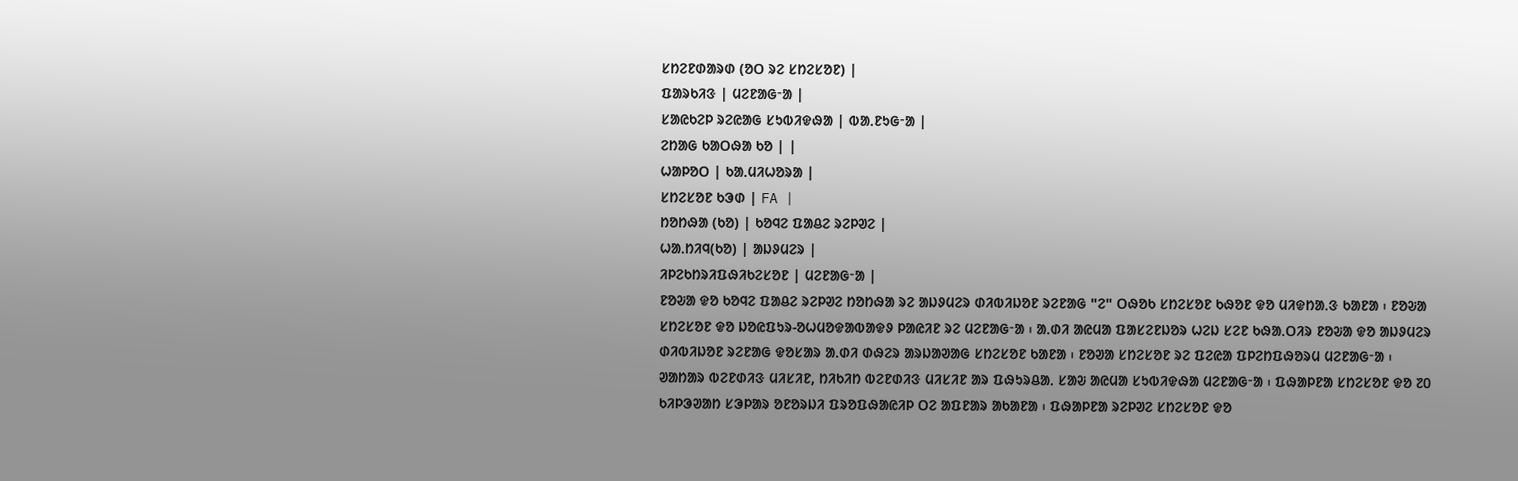ᱥᱴᱮᱱᱰᱟᱨᱰ (ᱚᱛ ᱨᱮ ᱥᱴᱮᱥᱚᱱ) |
ᱯᱟᱨᱠᱤᱝ | ᱢᱮᱱᱟᱜᱼᱟ |
ᱥᱟᱭᱠᱮᱞ ᱨᱮᱭᱟᱜ ᱥᱩᱵᱤᱫᱷᱟ | ᱵᱟᱹᱱᱩᱜᱼᱟ |
ᱮᱴᱟᱜ ᱠᱟᱛᱷᱟ ᱠᱚ | |
ᱦᱟᱞᱚᱛ | ᱠᱟᱹᱢᱤᱦᱚᱨᱟ |
ᱥᱴᱮᱥᱚᱱ ᱠᱳᱰ | FA |
ᱴᱚᱴᱷᱟ (ᱠᱚ) | ᱠᱚᱧᱮ ᱯᱟᱪᱮ ᱨᱮᱞᱣᱮ |
ᱦᱟᱹᱴᱤᱧ(ᱠᱚ) | ᱟᱡᱽᱢᱮᱨ |
ᱤᱞᱮᱠᱴᱨᱤᱯᱷᱤᱠᱮᱥᱚᱱ | ᱢᱮᱱᱟᱜᱼᱟ |
ᱱᱚᱶᱟ ᱫᱚ ᱠᱚᱧᱮ ᱯᱟᱪᱮ ᱨᱮᱞᱣᱮ ᱴᱚᱴᱷᱟ ᱨᱮ ᱟᱡᱽᱢᱮᱨ ᱰᱤᱵᱤᱡᱚᱱ ᱨᱮᱱᱟᱜ "ᱮ" ᱛᱷᱚᱠ ᱥᱴᱮᱥᱚᱱ ᱠᱷᱚᱱ ᱫᱚ ᱢᱤᱫᱴᱟᱹᱝ ᱠᱟᱱᱟ ᱾ ᱱᱚᱶᱟ ᱥᱴᱮᱥᱚᱱ ᱫᱚ ᱡᱚᱭᱯᱩᱨ-ᱚᱦᱢᱚᱫᱟᱵᱟᱫᱽ ᱞᱟᱭᱤᱱ ᱨᱮ ᱢᱮᱱᱟᱜᱼᱟ ᱾ ᱟᱹᱰᱤ ᱟᱭᱢᱟ ᱯᱟᱥᱮᱱᱡᱚᱨ ᱦᱮᱡ ᱥᱮᱱ ᱠᱷᱟᱹᱛᱤᱨ ᱱᱚᱶᱟ ᱫᱚ ᱟᱡᱽᱢᱮᱨ ᱰᱤᱵᱤᱡᱚᱱ ᱨᱮᱱᱟᱜ ᱫᱚᱥᱟᱨ ᱟᱹᱰᱤ ᱰᱷᱮᱨ ᱟᱨᱡᱟᱣᱟᱜ ᱥᱴᱮᱥᱚᱱ ᱠᱟᱱᱟ ᱾ ᱱᱚᱣᱟ ᱥᱴᱮᱥᱚᱱ ᱨᱮ ᱯᱮᱭᱟ ᱯᱞᱮᱴᱯᱷᱚᱨᱢ ᱢᱮᱱᱟᱜᱼᱟ ᱾ ᱣᱟᱴᱟᱨ ᱵᱮᱱᱰᱤᱝ ᱢᱤᱥᱤᱱ, ᱴᱤᱠᱤᱴ ᱵᱮᱱᱰᱤᱝ ᱢᱤᱥᱤᱱ ᱟᱨ ᱯᱷᱩᱨᱪᱟᱹ ᱥᱟᱶ ᱟᱭᱢᱟ ᱥᱩᱵᱤᱫᱷᱟ ᱢᱮᱱᱟᱜᱼᱟ ᱾ ᱯᱷᱟᱞᱱᱟ ᱥᱴᱮᱥᱚᱱ ᱫᱚ ᱗᱐ ᱠᱤᱞᱳᱣᱟᱴ ᱥᱳᱞᱟᱨ ᱚᱱᱚᱨᱡᱤ ᱯᱨᱚᱯᱷᱟᱭᱤᱞ ᱛᱮ ᱟᱯᱱᱟᱨ ᱟᱠᱟᱱᱟ ᱾ ᱯᱷᱟᱞᱱᱟ ᱨᱮᱞᱣᱮ ᱥᱴᱮᱥᱚᱱ ᱫᱚ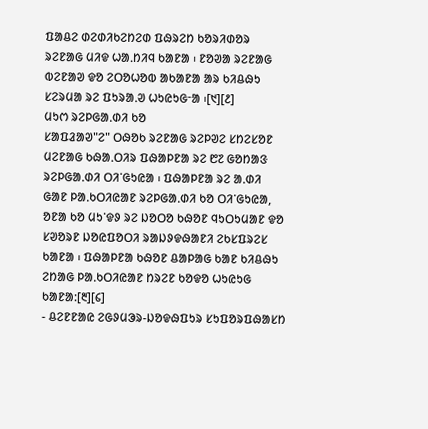ᱯᱟᱪᱮ ᱰᱮᱰᱤᱠᱮᱴᱮᱰ ᱯᱷᱨᱮᱴ ᱠᱚᱨᱤᱰᱚᱨ ᱨᱮᱱᱟᱜ ᱢᱤᱫ ᱦᱟᱹᱴᱤᱧ ᱠᱟᱱᱟ ᱾ ᱱᱚᱣᱟ ᱨᱮᱱᱟᱜ ᱵᱮᱱᱟᱣ ᱫᱚ ᱮᱛᱚᱦᱚᱵ ᱟᱠᱟᱱᱟ ᱟᱨ ᱠᱤᱪᱷᱩ ᱥᱮᱨᱢᱟ ᱨᱮ ᱯᱩᱨᱟᱹᱣ ᱦᱩᱭᱩᱜᱼᱟ ᱾[᱑][᱒]
ᱢᱩᱬ ᱨᱮᱞᱜᱟᱹᱰᱤ ᱠᱚ
ᱥᱟᱯᱲᱟᱣ"ᱮ" ᱛᱷᱚᱠ ᱨᱮᱱᱟᱜ ᱨᱮᱞᱣᱮ ᱥᱴᱮᱥᱚᱱ ᱢᱮᱱᱟᱜ ᱠᱷᱟᱹᱛᱤᱨ ᱯᱷᱟᱞᱱᱟ ᱨᱮ ᱘᱗ ᱜᱚᱴᱟᱝ ᱨᱮᱞᱜᱟᱹᱰᱤ ᱛᱤᱸᱜᱩᱭᱟ ᱾ ᱯᱷᱟᱞᱱᱟ ᱨᱮ ᱟᱹᱰᱤ ᱜᱟᱱ ᱞᱟᱹᱠᱛᱤᱭᱟᱱ ᱨᱮᱞᱜᱟᱹᱰᱤ ᱠᱚ ᱛᱤᱸᱜᱩᱭᱟ, ᱚᱱᱟ ᱠᱚ ᱢᱩᱸᱫᱽ ᱨᱮ ᱡᱚᱛᱚ ᱠᱷᱚᱱ ᱧᱩᱛᱩᱢᱟᱱ ᱫᱚ ᱥᱣᱚᱨᱱ ᱡᱚᱭᱯᱚᱛᱤ ᱨᱟᱡᱽᱫᱷᱟᱱᱤ ᱮᱠᱥᱯᱨᱮᱥ ᱠᱟᱱᱟ ᱾ ᱯᱷᱟᱞᱱᱟ ᱠᱷᱚᱱ ᱪᱟᱞᱟᱜ ᱠᱟᱱ ᱠᱤᱪᱷᱩ ᱮᱴᱟᱜ ᱞᱟᱹᱠᱛᱤᱭᱟᱱ ᱴᱨᱮᱱ ᱠᱚᱫᱚ ᱦᱩᱭᱩᱜ ᱠᱟᱱᱟ:[᱓][᱔]
- ᱪᱮᱱᱱᱟᱭ ᱮᱜᱽᱢᱳᱨ-ᱡᱚᱫᱷᱯᱩᱨ ᱥᱩᱯᱚᱨᱯᱷᱟᱥᱴ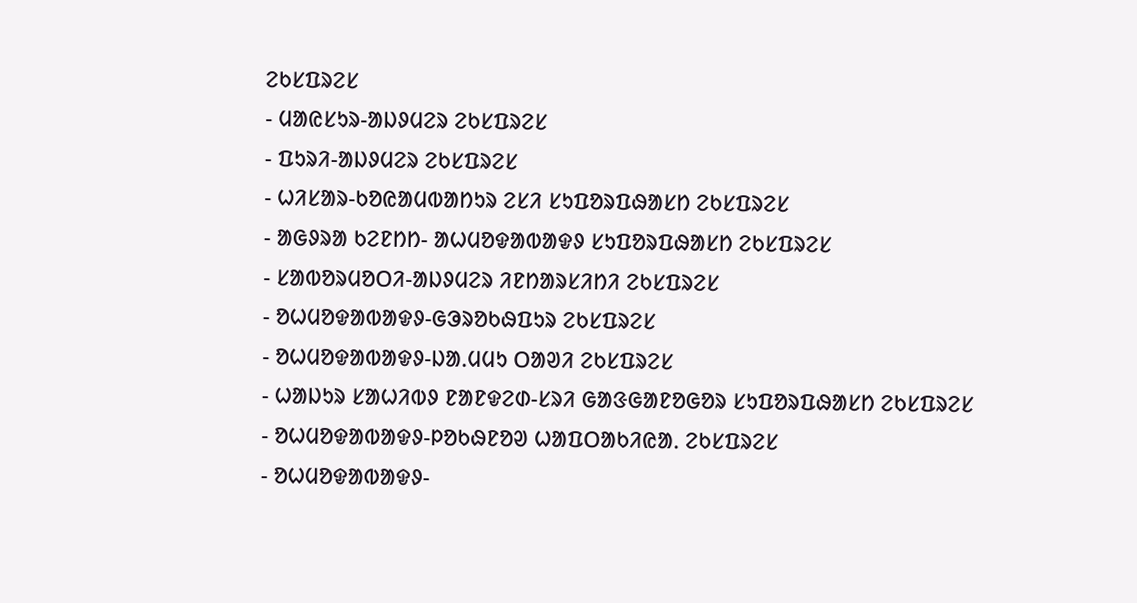ᱮᱠᱥᱯᱨᱮᱥ
- ᱢᱟᱭᱥᱩᱨ-ᱟᱡᱽᱢᱮᱨ ᱮᱠᱥᱯᱨᱮᱥ
- ᱯᱩᱨᱤ-ᱟᱡᱽᱢᱮᱨ ᱮᱠᱥᱯᱨᱮᱥ
- ᱦᱤᱥᱟᱨ-ᱠᱚᱭᱟᱢᱵᱟᱴᱩᱨ ᱮᱥᱤ ᱥᱩᱯᱚᱨᱯᱷᱟᱥᱴ ᱮᱠᱥᱯᱨᱮᱥ
- ᱟᱜᱽᱨᱟ ᱠᱮᱱᱴᱴ- ᱟᱦᱢᱚᱫᱟᱵᱟᱫᱽ ᱥᱩᱯᱚᱨᱯᱷᱟᱥᱴ ᱮᱠᱥᱯᱨᱮᱥ
- ᱥᱟᱵᱚᱨᱢᱚᱛᱤ-ᱟᱡᱽᱢᱮᱨ ᱤᱱᱴᱟᱨᱥᱤᱴᱤ ᱮᱠᱥᱯᱨᱮᱥ
- ᱚᱦᱢᱚᱫᱟᱵᱟᱫᱽ-ᱜᱳᱨᱚᱠᱷᱯᱩᱨ ᱮᱠᱥᱯᱨᱮᱥ
- ᱚᱦᱢᱚᱫᱟᱵᱟᱫᱽ-ᱡᱟᱹᱢᱢᱩ ᱛᱟᱣᱤ ᱮᱠᱥᱯᱨᱮᱥ
- ᱦᱟᱡᱩᱨ ᱥᱟᱦᱤᱵᱽ ᱱᱟᱱᱫᱮᱰ-ᱥᱨᱤ ᱜᱟᱝᱜᱟᱱᱚᱜᱚᱨ ᱥᱩᱯᱚᱨᱯᱷᱟᱥᱴ ᱮᱠᱥᱯᱨᱮᱥ
- ᱚᱦᱢᱚᱫᱟᱵᱟᱫᱽ-ᱞᱚᱠᱷᱱᱚᱣ ᱦᱟᱯᱛᱟᱠᱤᱭᱟᱹ ᱮᱠᱥᱯᱨᱮᱥ
- ᱚᱦᱢᱚᱫᱟᱵᱟᱫᱽ-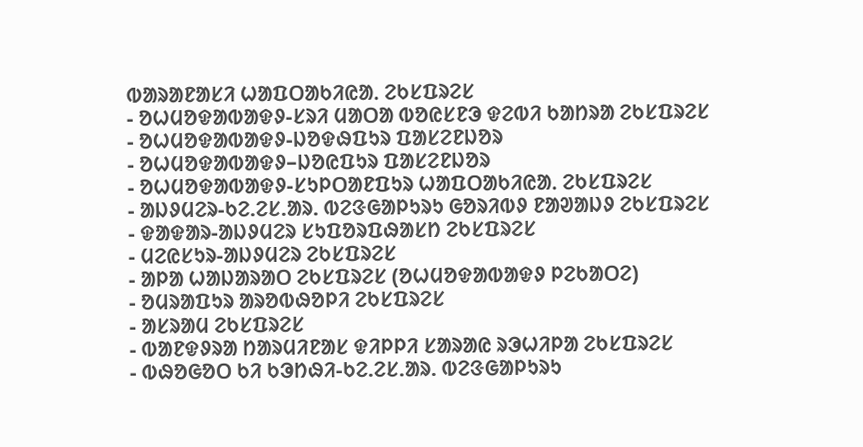ᱵᱟᱨᱟᱱᱟᱥᱤ ᱦᱟᱯᱛᱟᱠᱤᱭᱟᱹ ᱮᱠᱥᱯᱨᱮᱥ
- ᱚᱦᱢᱚᱫᱟᱵᱟᱫᱽ-ᱥᱨᱤ ᱢᱟᱛᱟ ᱵᱚᱭᱥᱱᱳ ᱫᱮᱵᱤ ᱠᱟᱴᱨᱟ ᱮᱠᱥᱯᱨᱮᱥ
- ᱚᱦᱢᱚᱫᱟᱵᱟᱫᱽ-ᱡᱚᱫᱷᱯᱩᱨ ᱯᱟᱥᱮᱱᱡᱚᱨ
- ᱚᱦᱢᱚᱫᱟᱵᱟᱫᱽ–ᱡᱚᱭᱯᱩᱨ ᱯᱟᱥᱮᱱᱡᱚᱨ
- ᱚᱦᱢᱚᱫᱟᱵᱟᱫᱽ-ᱥᱩᱞᱛᱟᱱᱯᱩᱨ ᱦᱟᱯᱛᱟᱠᱤᱭᱟᱹ ᱮᱠᱥᱯᱨᱮᱥ
- ᱟᱡᱽᱢᱮᱨ-ᱠᱮ.ᱮᱥ.ᱟᱨ. ᱵᱮᱝᱜᱟᱞᱩᱨᱩ ᱜᱚᱨᱤᱵᱽ ᱱᱟᱣᱟᱡᱽ ᱮᱠᱥᱯᱨᱮᱥ
- ᱫᱟᱫᱟᱨ-ᱟᱡᱽᱢᱮᱨ ᱥᱩᱯᱚᱨᱯᱷᱟᱥᱴ ᱮᱠᱥᱯᱨᱮᱥ
- ᱢᱮᱭᱥᱩᱨ-ᱟᱡᱽᱢᱮᱨ ᱮᱠᱥᱯᱨᱮᱥ
- ᱟᱞᱟ ᱦᱟᱡᱟᱨᱟᱛ ᱮᱠᱥᱯᱨᱮᱥ (ᱚᱦᱢᱚᱫᱟᱵᱟᱫᱽ ᱞᱮᱠᱟᱛᱮ)
- ᱚᱢᱨᱟᱯᱩᱨ ᱟᱨᱚᱵᱷᱚᱞᱤ ᱮᱠᱥᱯᱨᱮᱥ
- ᱟᱥᱨᱟᱢ ᱮᱠᱥᱯᱨᱮᱥ
- ᱵᱟᱱᱫᱽᱨᱟ ᱴᱟᱨᱢᱤᱱᱟᱥ ᱫᱤᱞᱞᱤ ᱥᱟᱨᱟᱭ ᱨᱳᱦᱤᱞᱟ ᱮᱠᱥᱯᱨᱮᱥ
- ᱵᱷᱚᱜᱚᱛ ᱠᱤ ᱠᱳᱴᱷᱤ-ᱠᱮ.ᱮᱥ.ᱟᱨ. ᱵᱮᱝᱜᱟᱞᱩᱨᱩ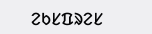ᱮᱠᱥᱯᱨᱮᱥ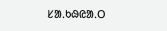ᱥᱟᱹᱠᱷᱭᱟᱹᱛ